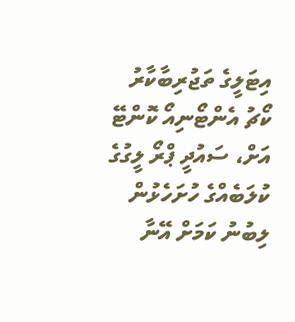އިޓަލީގެ ތަޖުރިބާކާރު ކޯޗު އެންޓޯނިއޯ ކޮންޓޭ އަށް، ސައުދީ ޕްރޯ ލީގުގެ ކުލަބެއްގެ ހުށަހެޅުން ލިބުނު ކަމަށް އޭނާ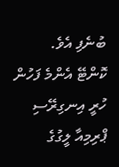ބުނެފި އެވެ.
ކޮންޓޭ އެންމެ ފަހުން ހުރީ އިނގިރޭސި ޕްރިމިއާ ލީގުގެ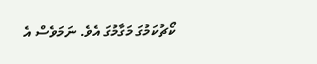ކޯޗުކަމުގަ މަގާމުގަ އެވެ. ނަމަވެސް އެ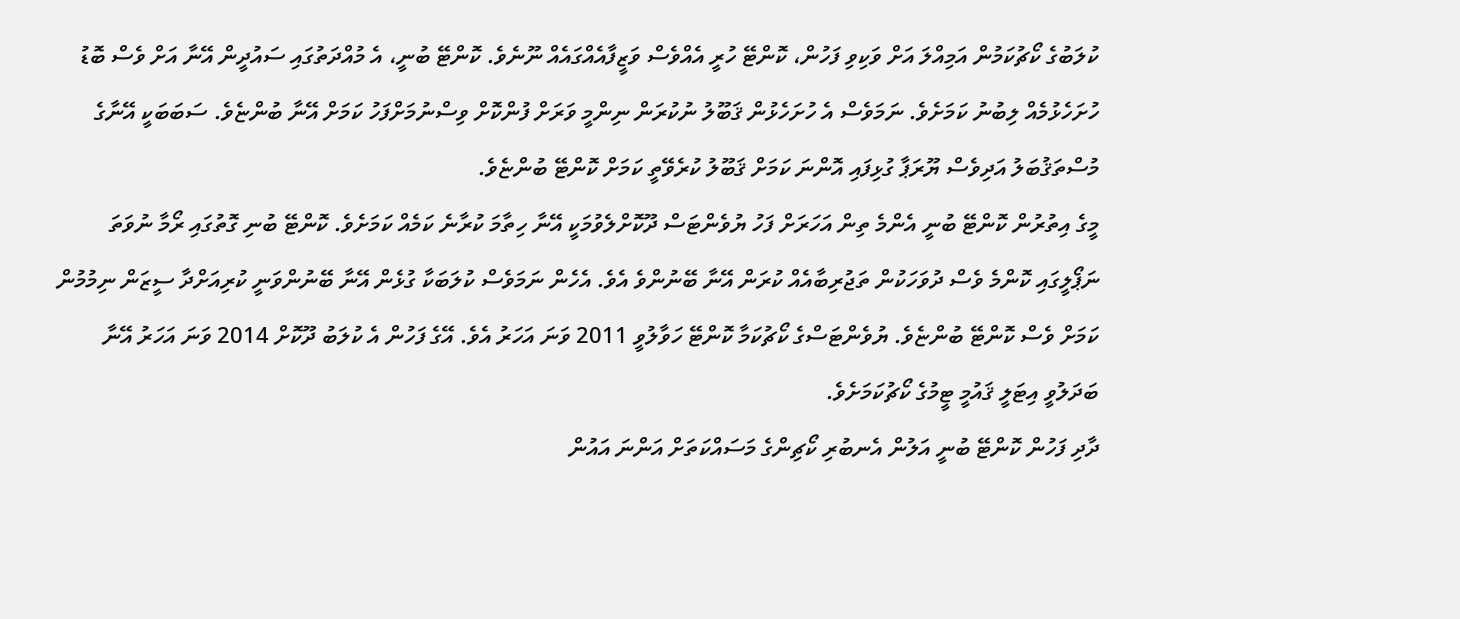ކުލަބުގެ ކޯޗުކަމުން އަމިއްލަ އަށް ވަކިވި ފަހުން، ކޮންޓޭ ހުރީ އެއްވެސް ވަޒީފާއެއްގައެއް ނޫނެވެ. ކޮންޓޭ ބުނީ، އެ މުއްދަތުގައި ސައުދީން އޭނާ އަށް ވެސް ބޮޑު ހުށަހެޅުމެއް ލިބުނު ކަމަށެވެ. ނަމަވެސް އެ ހުށަހެޅުން ޤަބޫލު ނުކުރަން ނިންމީ ވަރަށް ފުންކޮށް ވިސްނުމަށްފަހު ކަމަށް އޭނާ ބުންޏެވެ. ސަބަބަކީ އޭނާގެ މުސްތަޤުބަލު އަދިވެސް ޔޫރަޕާ ގުޅިފައި އޮންނަ ކަމަށް ޤަބޫލު ކުރެވޭތީ ކަމަށް ކޮންޓޭ ބުންޏެވެ.
މީގެ އިތުރުން ކޮންޓޭ ބުނީ އެންމެ ތިން އަހަރަށް ފަހު ޔުވެންޓަސް ދޫކޮށްލެވުމަކީ އޭނާ ހިތާމަ ކުރާނެ ކަމެއް ކަމަށެވެ. ކޮންޓޭ ބުނި ގޮތުގައި ރޯމާ ނުވަތަ ނަޕޯލީގައި ކޮންމެ ވެސް ދުވަހަކުން ތަޖުރިބާއެއް ކުރަން އޭނާ ބޭނުންވެ އެވެ. އެހެން ނަމަވެސް ކުލަބަކާ ގުޅެން އޭނާ ބޭނުންވަނީ ކުރިއަށްދާ ސީޒަން ނިމުމުން ކަމަށް ވެސް ކޮންޓޭ ބުންޏެވެ. ޔުވެންޓަސްގެ ކޯޗުކަމާ ކޮންޓޭ ހަވާލުވީ 2011 ވަނަ އަހަރު އެވެ. އޭގެ ފަހުން އެ ކުލަބު ދޫކޮށް 2014 ވަނަ އަހަރު އޭނާ ބަދަލުވީ އިޓަލީ ޤައުމީ ޓީމުގެ ކޯޗުކަމަށެވެ.
ދާދި ފަހުން ކޮންޓޭ ބުނީ އަލުން އެނބުރި ކޯޗިންގެ މަސައްކަތަށް އަންނަ އައުން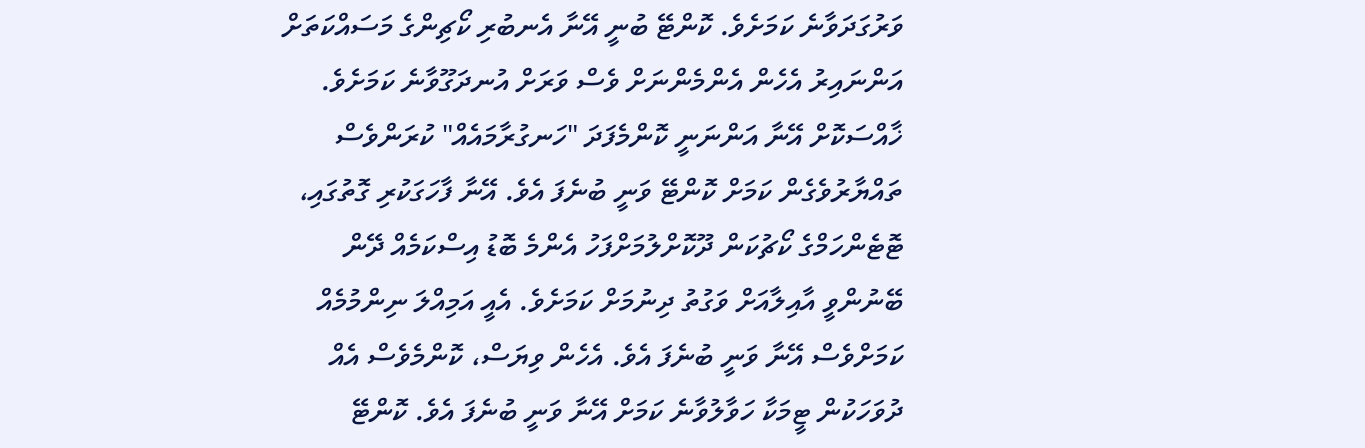ވަރުގަދަވާނެ ކަމަށެވެ. ކޮންޓޭ ބުނީ އޭނާ އެނބުރި ކޯޗިންގެ މަސައްކަތަށް އަންނައިރު އެހެން އެންމެންނަށް ވެސް ވަރަށް އުނދަގޫވާނެ ކަމަށެވެ. ޚާއްސަކޮށް އޭނާ އަންނަނީ ކޮންމެފަދަ "ހަނގުރާމައެއް" ކުރަންވެސް ތައްޔާރުވެގެން ކަމަށް ކޮންޓޭ ވަނީ ބުނެފަ އެވެ. އޭނާ ފާހަގަކުރި ގޮތުގައި، ޓޮޓެންހަމްގެ ކޯޗުކަން ދޫކޮށްލުމަށްފަހު އެންމެ ބޮޑު އިސްކަމެއް ދޭން ބޭނުންވީ އާއިލާއަށް ވަގުތު ދިނުމަށް ކަމަށެވެ. އެއީ އަމިއްލަ ނިންމުމެއް ކަމަށްވެސް އޭނާ ވަނީ ބުނެފަ އެވެ. އެހެން ވިޔަސް، ކޮންމެވެސް އެއް ދުވަހަކުން ޓީމަކާ ހަވާލުވާނެ ކަމަށް އޭނާ ވަނީ ބުނެފަ އެވެ. ކޮންޓޭ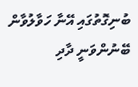ބުނިގޮތުގައި އޭނާ ހަވާލުވާން ބޭނުންވަނީ ދާދި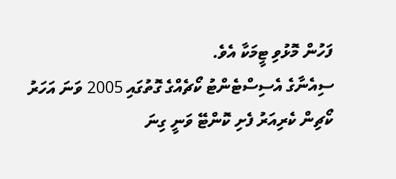ފަހުން މޮޅުވި ޓީމަކާ އެވެ.
ސިއެނާގެ އެސިސްޓެންޓު ކޯޗެއްގެ ގޮތުގައި 2005 ވަނަ އަހަރު ކޯޗިން ކެރިއަރު ފެށި ކޮންޓޭ ވަނީ ގިނަ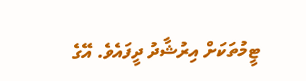ޓީމުތަކަށް އިރުޝާދު ދީފައެވެ. އޭގެ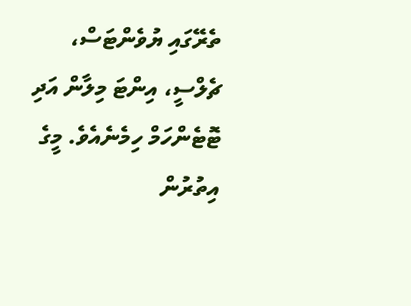ތެރޭގައި ޔުވެންޓަސް، ޗެލްސީ، އިންޓަ މިލާން އަދި ޓޮޓެންހަމް ހިމެނެއެވެ. މީގެ އިތުރުން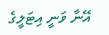އޭނާ ވަނީ އިޓަލީގެ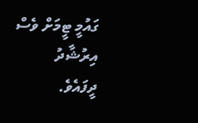ގައުމީ ޓީމަށް ވެސް އިރުޝާދު ދީފައެވެ.